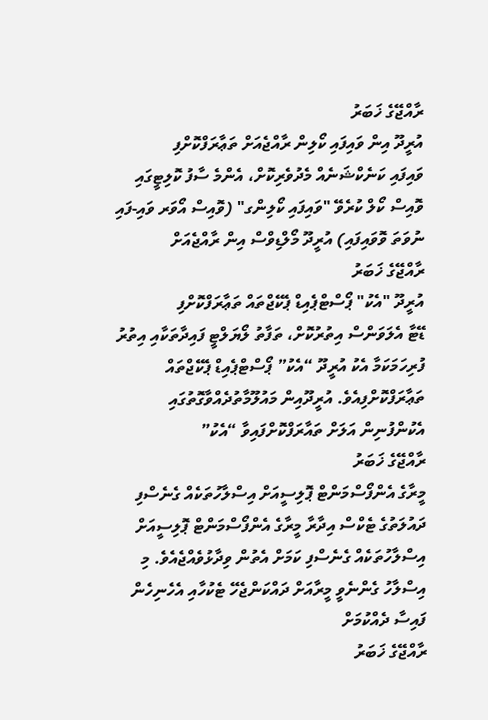ރާއްޖޭގެ ޚަބަރު
އުރީދޫ އިން ވައިފައި ކޯލިން ރާއްޖެއަށް ތަޢާރަފްކޮށްފި
ވައިފައި ކަނެކްޝަނެއް މެދުވެރިކޮށް، އެންމެ ސާފު ކޮލިޓީގައި ވޮއިސް ކޯލް ކުރެވޭ "ވައިފައި ކޯލިންގ" (ވޮއިސް އޯވަރ ވައި-ފައި ނުވަތަ ވޮވައިފައި) އުރީދޫ މޯލްޑިވްސް އިން ރާއްޖެއަށް
ރާއްޖޭގެ ޚަބަރު
އުރީދޫ "އެކު" ޕޯސްޓްޕެއިޑް ޕެކޭޖްތައް ތަޢާރަފްކޮށްފި
ޑޭޓާ އެލަވަންސް އިތުރުކޮށް، ތަފާތު ލޯޔަލްޓީ ފައިދާތަކާއި އިތުރު ފުރިހަމަކަމާ އެކު އުރީދޫ “އެކު” ޕޯސްޓްޕެއިޑް ޕެކޭޖްތައް ތަޢާރަފްކޮށްފިއެވެ. އުރީދޫއިން މައުލޫމާތުދެއްވާގޮތުގައި އެކުންފުނިން އަލަށް ތައާރަފްކޮށްފައިވާ “އެކު”
ރާއްޖޭގެ ޚަބަރު
މީރާގެ އެންފޯސްމަންޓް ޕޮލިސީއަށް އިސްލާހުތަކެއް ގެނެސްފި
ދައުލަތުގެ ޓެކްސް އިދާރާ މީރާގެ އެންފޯސްމަންޓް ޕޮލިސީއަށް އިސްލާހުތަކެއް ގެނެސްފި ކަމަށް އެތުން ވިދާޅުވެއްޖެއެވެ. މި އިސްލާހު ގެންނެވީ މީރާއަށް ދައްކަންޖެހޭ ޓެކުހާއި އެހެނިހެން ފައިސާ ދެއްކުމަށް
ރާއްޖޭގެ ޚަބަރު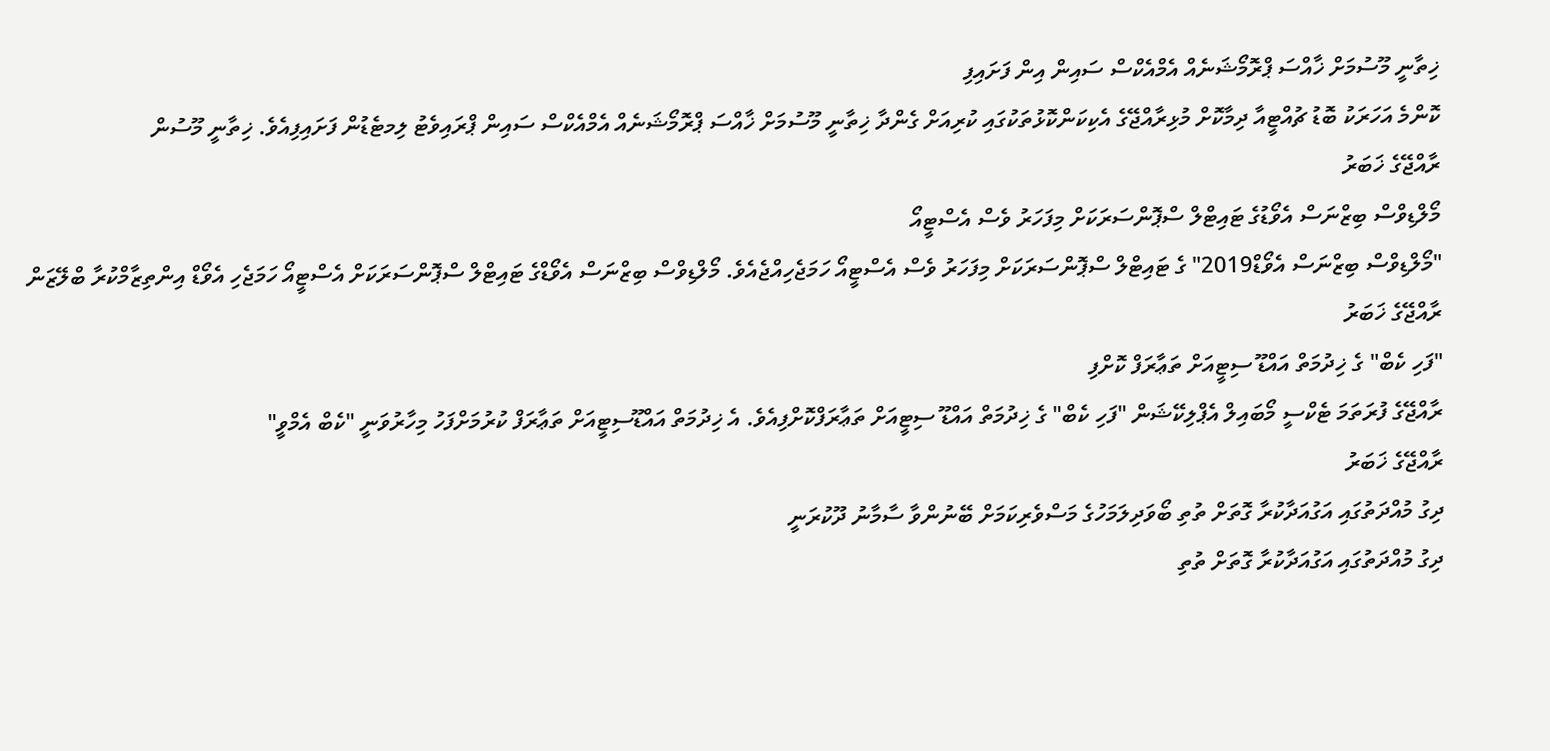ޚިތާނީ މޫސުމަށް ޚާއްސަ ޕްރޮމޯޝަނެއް އެމްއެކްސް ސައިން އިން ފަށައިފި
ކޮންމެ އަހަރަކު ބޮޑު ޗުއްޓީއާ ދިމާކޮށް މުޅިރާއްޖޭގެ އެކިކަންކޮޅުތަކުގައި ކުރިއަށް ގެންދާ ޚިތާނީ މޫސުމަށް ޚާއްސަ ޕްރޮމޯޝަނެއް އެމްއެކްސް ސައިން ޕްރައިވެޓު ލިމޓެޑުން ފަށައިފިއެވެ. ޚިތާނީ މޫސުން
ރާއްޖޭގެ ޚަބަރު
މޯލްޑިވްސް ބިޒްނަސް އެވޯޑުގެ ޓައިޓްލް ސްޕޮންސަރަކަށް މިފަހަރު ވެސް އެސްޓީއޯ
"މޯލްޑިވްސް ބިޒްނަސް އެވޯޑް2019" ގެ ޓައިޓްލް ސްޕޮންސަރަކަށް މިފަހަރު ވެސް އެސްޓީއޯ ހަމަޖެހިއްޖެއެވެ. މޯލްޑިވްސް ބިޒްނަސް އެވޯޑްގެ ޓައިޓްލް ސްޕޮންސަރަކަށް އެސްޓީއޯ ހަމަޖެހި އެވޯޑް އިންތިޒާމްކުރާ ބްލޭޒަން
ރާއްޖޭގެ ޚަބަރު
"ފަހި ކެބް" ގެ ޚިދުމަތް އައްޑޫ ސިޓީއަށް ތަޢާރަފް ކޮށްފި
ރާއްޖޭގެ ފުރަތަމަ ޓެކްސީ މޯބައިލް އެޕްލިކޭޝަން "ފަހި ކެބް" ގެ ޚިދުމަތް އައްޑޫ ސިޓީއަށް ތަޢާރަފްކޮށްފިއެވެ. އެ ޚިދުމަތް އައްޑޫސިޓީއަށް ތަޢާރަފް ކުރުމަށްފަހު މިހާރުވަނީ "ކެބް އެމްވީ"
ރާއްޖޭގެ ޚަބަރު
ދިގު މުއްދަތުގައި އަގުއަދާކުރާ ގޮތަށް ތުތި ބޯވަދިލަމަހުގެ މަސްވެރިކަމަށް ބޭނުންވާ ސާމާނު ދޫކުރަނީ
ދިގު މުއްދަތުގައި އަގުއަދާކުރާ ގޮތަށް ތުތި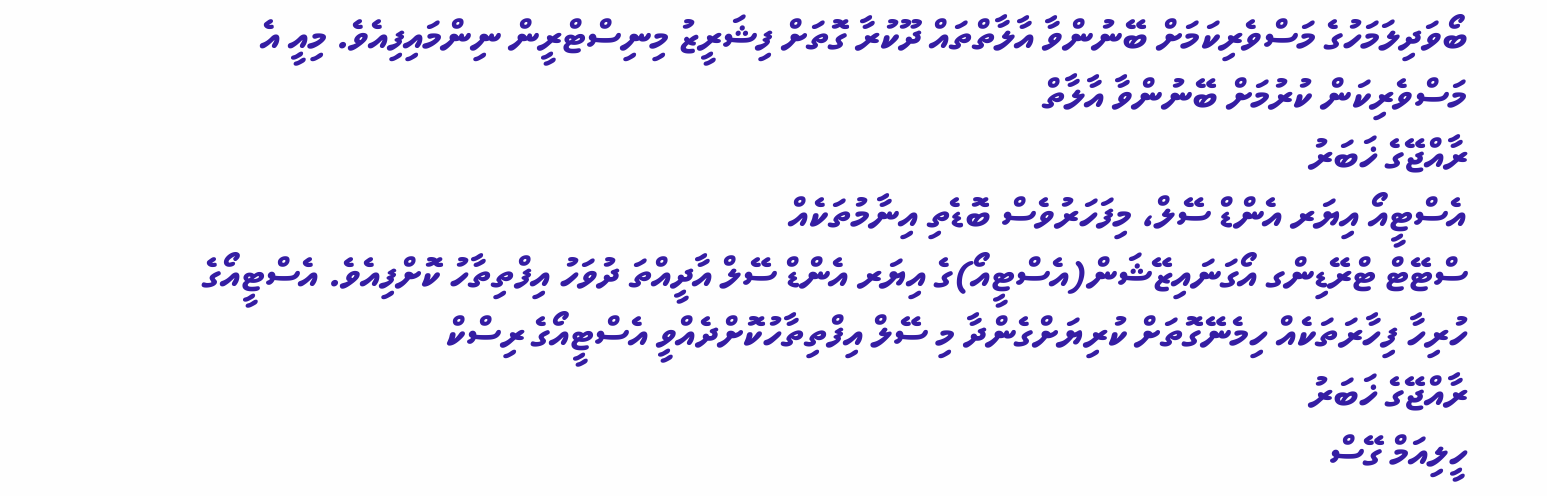ބޯވަދިލަމަހުގެ މަސްވެރިކަމަށް ބޭނުންވާ އާލާތްތައް ދޫކުރާ ގޮތަށް ފިޝަރީޒު މިނިސްޓްރީން ނިންމައިފިއެވެ. މިއީ އެ މަސްވެރިކަން ކުރުމަށް ބޭނުންވާ އާލާތް
ރާއްޖޭގެ ޚަބަރު
އެސްޓީއޯ އިޔަރ އެންޑް ސޭލް، މިފަހަރުވެސް ބޮޑެތި އިނާމުތަކެއް
ސްޓޭޓް ޓްރޭޑިންގ އޯގަނައިޒޭޝަން(އެސްޓީއޯ)ގެ އިޔަރ އެންޑް ސޭލް އާދީއްތަ ދުވަހު އިފްތިތާހު ކޮށްފިއެވެ. އެސްޓީއޯގެ ހުރިހާ ފިހާރަތަކެއް ހިމެނޭގޮތަށް ކުރިޔަށްގެންދާ މި ސޭލް އިފްތިތާހުކޮށްދެއްވީ އެސްޓީއޯގެ ރިސްކް
ރާއްޖޭގެ ޚަބަރު
ހީލިއަމް ގޭސް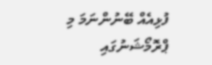ފުޅިއެއް ބޭނުންނަމަ މި ޕްރޮމޯޝަނުގައި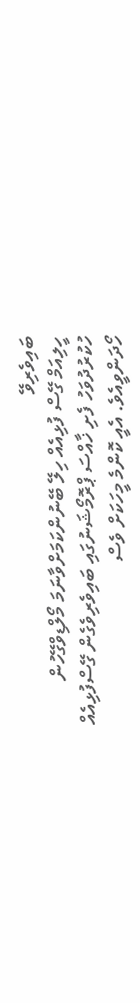ބައިވެރިވޭ
ހީލިއަމް ގޭސް ފުޅިއެއް ހިލޭ ބޭނުންކަމަށްވާނަމަ މޯލްޑިވްގޭހުން ހުކުރުދުވަހު ފެށި ޚާއްސަ ޕްރޮމޯޝަނުގައި ބައިވެރިވެގެން ގޭސްފުޅިއެއް ހޯދަންވީއެވެ. އެއީ ކޮންމެ މީހަކަށް ވެސް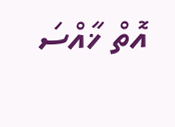އޮތް ޚާއްސަ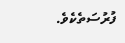ފުރުސަތެކެވެ.